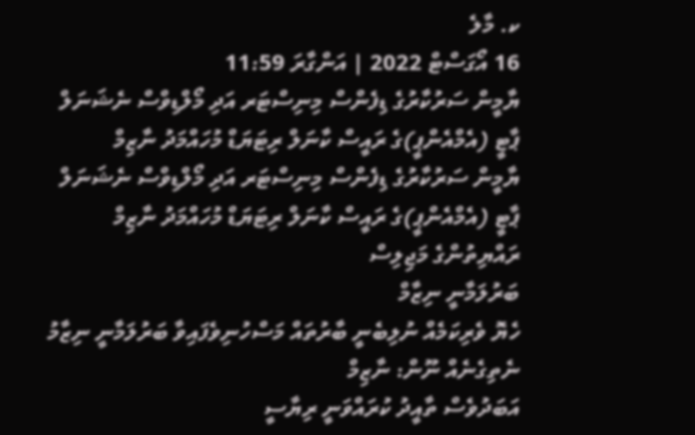ކ. މާލެ
16 އޯގަސްޓް 2022 | އަންގާރަ 11:59
ޔާމީން ސަރުކާރުގެ ޑިފެންސް މިނިސްޓަރ އަދި މޯލްޑިވްސް ނެޝަނަލް ޕާޓީ (އެމްއެންޕީ)ގެ ރައީސް ކާނަލް ރިޓަޔަޑް މުހައްމަދު ނާޒިމް
ޔާމީން ސަރުކާރުގެ ޑިފެންސް މިނިސްޓަރ އަދި މޯލްޑިވްސް ނެޝަނަލް ޕާޓީ (އެމްއެންޕީ)ގެ ރައީސް ކާނަލް ރިޓަޔަޑް މުހައްމަދު ނާޒިމް
ރައްޔިތުންގެ މަޖިލިސް
ބަރުލަމާނީ ނިޒާމް
ހެޔޮ ވެރިކަމެއް ނުލިބެނީ ބާރުތައް މަސްހުނިވެފައިވާ ބަރުލަމާނީ ނިޒާމު ނެތިގެނެއް ނޫން: ނާޒިމް
އަބަދުވެސް ތާއީދު ކުރައްވަނީ ރިޔާސީ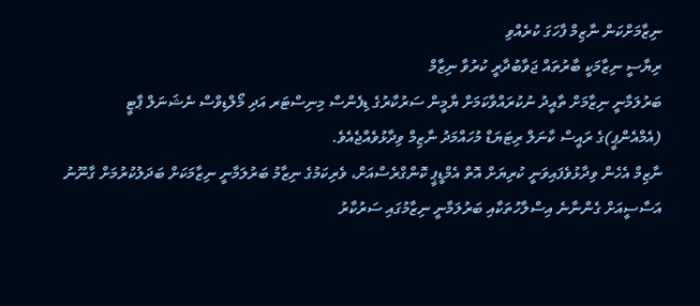ނިޒާމަށްކަން ނާޒިމް ފާހަގަ ކުރެއްވި
ރިޔާސީ ނިޒާމަކީ ބާރުތައް ޖަވާބުދާރީ ކުރުވާ ނިޒާމް
ބަރުލަމާނީ ނިޒާމަށް ތާއީދު ނުކުރައްވާކަމަށް ޔާމީން ސަރުކާރުގެ ޑިފެންސް މިނިސްޓަރ އަދި މޯލްޑިވްސް ނެޝަނަލް ޕާޓީ (އެމްއެންޕީ)ގެ ރައީސް ކާނަލް ރިޓަޔަޑް މުހައްމަދު ނާޒިމް ވިދާޅުވެއްޖެއެވެ.
ނާޒިމް އެހެން ވިދާޅުވެފައިވަނީ ކުރިޔަށް އޮތް އެމްޑީޕީ ކޮންގްރެސްއަށް، ވެރިކަމުގެ ނިޒާމު ބަރުލަމާނީ ނިޒާމަކަށް ބަދަލުކުރުމަށް ގާނޫނު އަސާސީއަށް ގެންނާނެ އިސްލާހުތަކާއި ބަރުލަމާނީ ނިޒާމުގައި ސަރުކާރު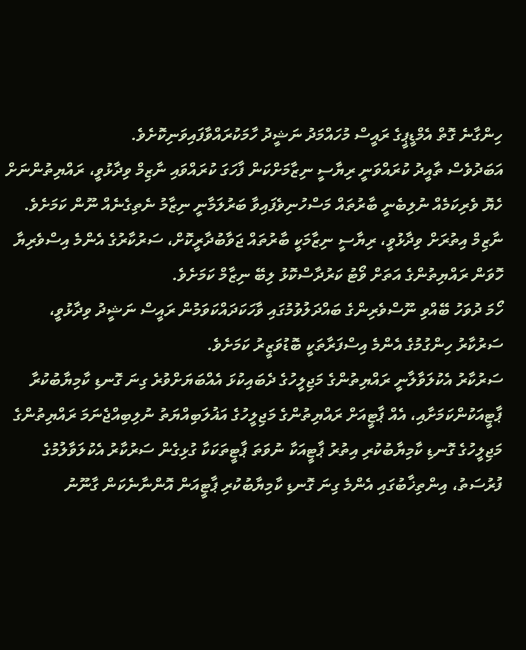ހިންގާނެ ގޮތް އެމްޑީޕީގެ ރައީސް މުހައްމަދު ނަޝީދު ހާމަކުރައްވާފައިވަނިކޮށެވެ.
އަބަދުވެސް ތާއީދު ކުރައްވަނީ ރިޔާސީ ނިޒާމަށްކަން ފާހަގަ ކުރައްވައި ނާޒިމް ވިދާޅުވީ، ރައްޔިތުންނަށް ހެޔޮ ވެރިކަމެއް ނުލިބެނީ ބާރުތައް މަސްހުނިވެފައިވާ ބަރުލަމާނީ ނިޒާމު ނެތިގެނެއް ނޫން ކަމަށެވެ.
ނާޒިމް އިތުރަށް ވިދާޅުވީ، ރިޔާސީ ނިޒާމަކީ ބާރުތައް ޖަވާބުދާރީކޮށް، ސަރުކާރުގެ އެންމެ އިސްވެރިޔާ ހޮވަން ރައްޔިތުންގެ އަތަށް ވޯޓު ކަރުދާސްކޮޅު ލިބޭ ނިޒާމް ކަމަށެވެ.
ހޯމަ ދުވަހު ބޭއްވި ނޫސްވެރިންގެ ބައްދަލުވުމުގައި ވާހަކަދައްކަވަމުން ރައީސް ނަޝީދު ވިދާޅުވީ، ސަރުކާރު ހިންގުމުގެ އެންމެ އިސްފަރާތަކީ ބޮޑުވަޒީރު ކަމަށެވެ.
ސަރުކާރު އެކުލަވާލާނީ ރައްޔިތުންގެ މަޖިލީހުގެ ދެބައިކުޅަ އެއްބަޔަށްވުރެ ގިނަ ގޮނޑި ކާމިޔާބުކުރާ ޕާޓީއަކުންކަމަށާއި، އެއް ޕާޓީއަށް ރައްޔިތުންގެ މަޖިލީހުގެ އަޣުލަބިއްޔަތު ނުލިބިއްޖެނަމަ ރައްޔިތުންގެ މަޖިލީހުގެ ގޮނޑި ކާމިޔާބުކުރި އިތުރު ޕާޓީއަކާ ނުވަތަ ޕާޓީތަކަކާ ގުޅިގެން ސަރުކާރު އެކުލަވާލުމުގެ ފުރުސަތު، އިންތިޚާބުގައި އެންމެ ގިނަ ގޮނޑި ކާމިޔާބުކުރި ޕާޓީއަން އޮންނާނެކަން ގާނޫނު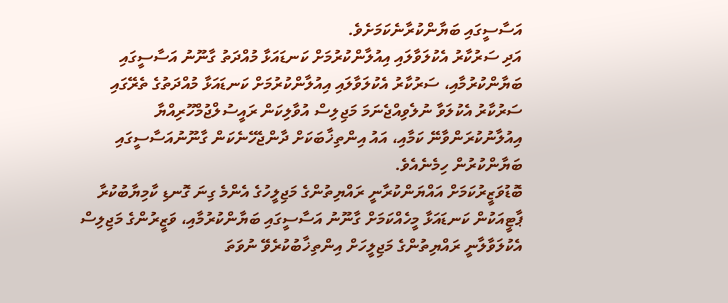އަސާސީގައި ބަޔާންކުރާނެކަމަށެވެ.
އަދި ސަރުކާރު އެކުލަވާލައި އިއުލާންކުރުމަށް ކަނޑައަޅާ މުއްދަތު ގާނޫނު އަސާސީގައި ބަޔާންކުރުމާއި، ސަރުކާރު އެކުލަވާލައި އިއުލާންކުރުމަށް ކަނޑައަޅާ މުއްދަތުގެ ތެރޭގައި ސަރުކާރު އެކުލަވާ ނުލެވިއްޖެނަމަ މަޖިލިސް އުވާލިކަން ރައީސުލްޖުމްހޫރިއްޔާ އިއުލާނުކުރަންވާނޭ ކަމާއި، އައު އިންތިޚާބަކަށް ދާންޖެހޭނެކަން ގާނޫނުއަސާސީގައި ބަޔާންކުރުން ހިމެނެއެވެ.
ބޮޑުވަޒީރުކަމަށް އައްޔަންކުރާނީ ރައްޔިތުންގެ މަޖިލީހުގެ އެންމެ ގިނަ ގޮނޑި ކާމިޔާބުކުރާ ޕާޓީއަކުން ކަނޑައަޅާ މީހެއްކަމަށް ގާނޫނު އަސާސީގައި ބަޔާންކުރުމާއި، ވަޒީރުންގެ މަޖިލިސް އެކުލަވާލާނީ ރައްޔިތުންގެ މަޖިލީހަށް އިންތިޚާބުކުރެވޭ ނުވަތަ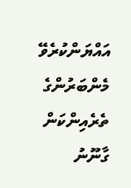އައްޔަންކުރެވޭ މެންބަރުންގެ ތެރެއިންކަން ގާނޫނު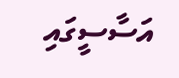އަސާސީގައި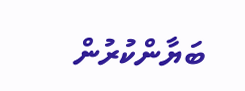ބަޔާންކުރުން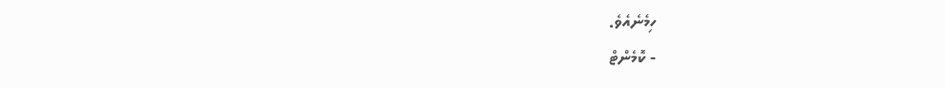ހިމެނެއެވެ.
- ކޮމެންޓް